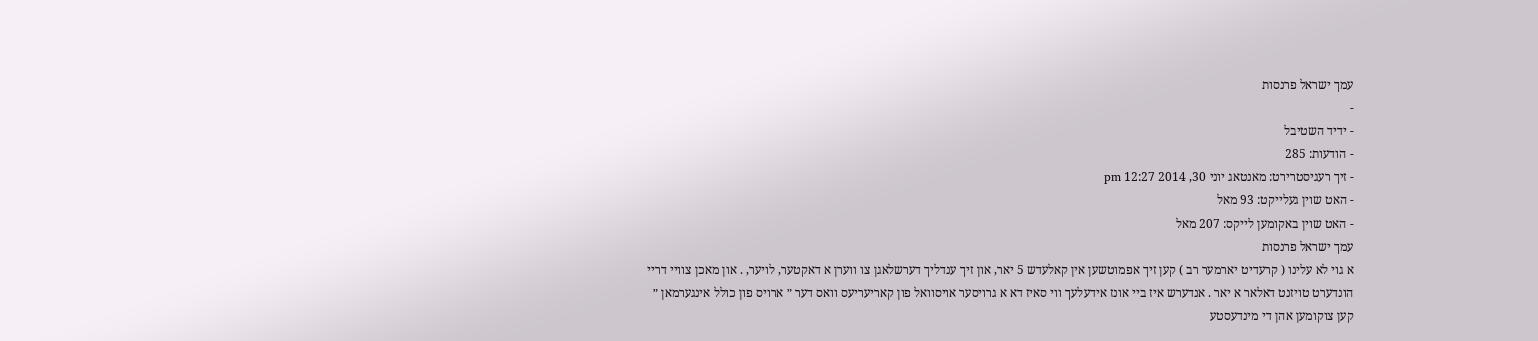עמך ישראל פרנסות
-
- ידיד השטיבל
- הודעות: 285
- זיך רעגיסטרירט: מאנטאג יוני 30, 2014 12:27 pm
- האט שוין געלייקט: 93 מאל
- האט שוין באקומען לייקס: 207 מאל
עמך ישראל פרנסות
א גוי לא עלינו ( קרעדיט יארמער רב ) קען זיך אפמוטשען אין קאלעדש 5 יאר, און זיך ענדליך דערשלאגן צו ווערן א דאקטער, לויער, . און מאכן צוויי דריי הונדערט טויזנט דאלאר א יאר . אנדערש איז ביי אונז אידעלעך ווי סאיז דא א גרויסער אויסוואל פון קאריעריעס וואס דער ״ ארויס פון כולל אינגערמאן ״ קען צוקומען אהן די מינדעסטע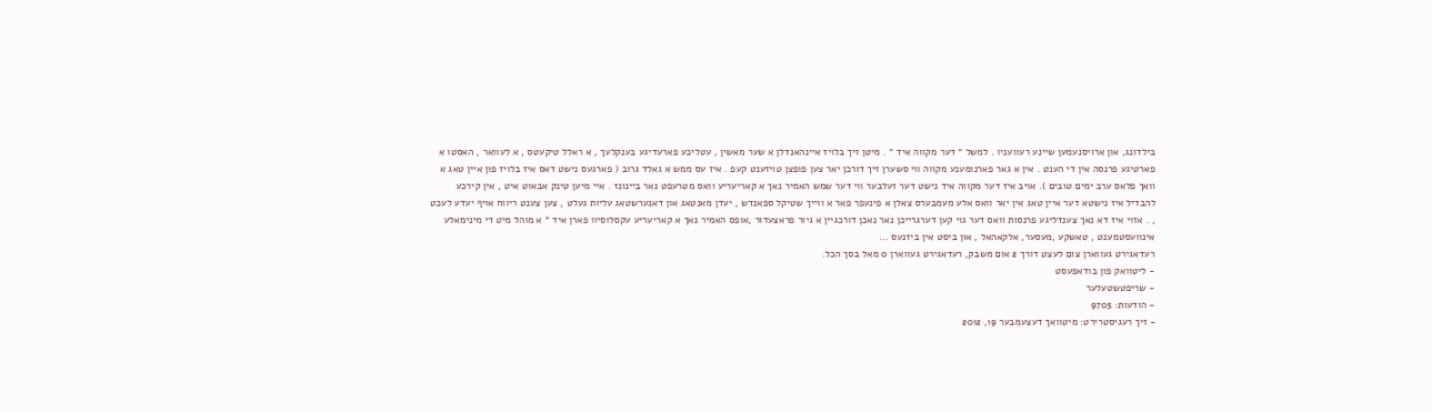בילדונג, און ארויסנעמען שיינע רעוועניו . למשל ״ דער מקווה איד ״ . מיטן זיך בלויז איינהאנדלן א שער מאשין , עטליכע פארעדיגע בענקלעך , א ראלל טיקעטס , א לעוואר , האסטו א פארטיגע פרנסה אין די הענט . אין א גאר פארנומענע מקווה ווי סשערן זיך דורכן יאר צען פופצן טויזענט קעפ . איז עס ממש א גאלד גרוב ( פארגעס נישט דאס איז בלויז פון איין טאג א וואך פלאס ערב ימים טובים ). אויב איז דער מקווה איד נישט דער זעלבער ווי דער שמש האמיר נאך א קאריעריע וואס מטרעפט נאר ביינונז . איי מיען טינק אבאוט איט , אין קירכע להבדיל איז נישטא דער איין טאג אין יאר וואס אלע מעמבערס צאלן א פינעפר פאר א ווייך שטיקל ספאנדש , יעדן מאנטאג און דאנערשטאג עליות געלט , צען צענט ריווח אויף יעדע לעכט , . אזוי איז דא נאך צענדליגע פרנסות וואס דער גוי קען דערגרייכן נאר נאכן דורכגיין א גיור פראצעדור ,אופס האמיר נאך א קאריעריע עקסלוסיוו פארן איד ״ א מוהל מיט די מינימאלע אינוועסטמענט , טאשקע ,מעסער, אלקאהאל , און ביסט אין ביזנעס ...
רעדאגירט געווארן צום לעצט דורך 2 אום משבק, רעדאגירט געווארן 0 מאל בסך הכל.
- ליטוואק פון בודאפעסט
- שריפטשטעלער
- הודעות: 9705
- זיך רעגיסטרירט: מיטוואך דעצעמבער 19, 2012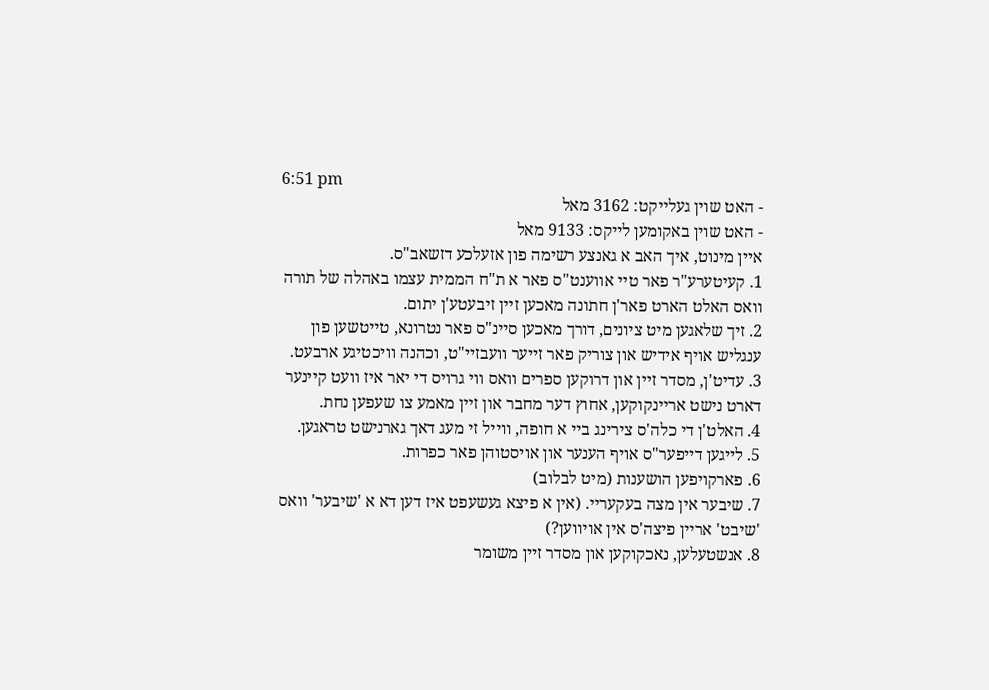6:51 pm
- האט שוין געלייקט: 3162 מאל
- האט שוין באקומען לייקס: 9133 מאל
איין מינוט, איך האב א גאנצע רשימה פון אזעלכע דזשאב"ס.
1. קעיטערע"ר פאר טיי אווענט"ס פאר א ת"ח הממית עצמו באהלה של תורה וואס האלט הארט פאר'ן חתונה מאכען זיין זיבעטע'ן יתום.
2. זיך שלאגען מיט ציונים, דורך מאכען סיינ"ס פאר נטרונא, טייטשען פון ענגליש אויף אידיש און צוריק פאר זייער וועבזיי"ט, וכהנה וויכטיגע ארבעט.
3. עדיט'ן, מסדר זיין און דרוקען ספרים וואס ווי גרויס די יאר איז וועט קיינער דארט נישט אריינקוקען, אחוץ דער מחבר און זיין מאמע צו שעפען נחת.
4. האלט'ן די כלה'ס צירינג ביי א חופה, ווייל זי מעג דאך גארנישט טראגען.
5. לייגען דייפער"ס אויף הענער און אויסטוהן פאר כפרות.
6. פארקויפען הושענות (מיט לבלוב)
7. שיבער אין מצה בעקעריי. (אין א פיצא געשעפט איז דען דא א 'שיבער' וואס 'שיבט' אריין פיצה'ס אין אויווען?)
8. אנשטעלען, נאכקוקען און מסדר זיין משומר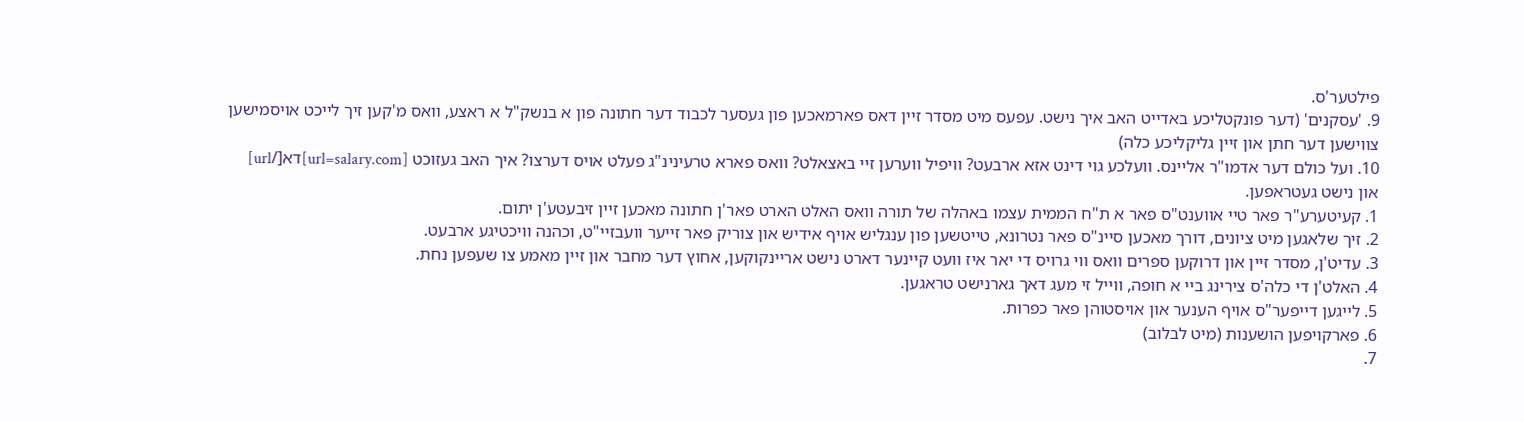פילטער'ס.
9. 'עסקנים' (דער פונקטליכע באדייט האב איך נישט. עפעס מיט מסדר זיין דאס פארמאכען פון געסער לכבוד דער חתונה פון א בנשק"ל א ראצע, וואס מ'קען זיך לייכט אויסמישען צווישען דער חתן און זיין גליקליכע כלה)
10. ועל כולם דער אדמו"ר אליינס. וועלכע גוי דינט אזא ארבעט? וויפיל ווערען זיי באצאלט? וואס פארא טרעינינ"ג פעלט אויס דערצו? איך האב געזוכט [url=salary.com]דא[/url] און נישט געטראפען.
1. קעיטערע"ר פאר טיי אווענט"ס פאר א ת"ח הממית עצמו באהלה של תורה וואס האלט הארט פאר'ן חתונה מאכען זיין זיבעטע'ן יתום.
2. זיך שלאגען מיט ציונים, דורך מאכען סיינ"ס פאר נטרונא, טייטשען פון ענגליש אויף אידיש און צוריק פאר זייער וועבזיי"ט, וכהנה וויכטיגע ארבעט.
3. עדיט'ן, מסדר זיין און דרוקען ספרים וואס ווי גרויס די יאר איז וועט קיינער דארט נישט אריינקוקען, אחוץ דער מחבר און זיין מאמע צו שעפען נחת.
4. האלט'ן די כלה'ס צירינג ביי א חופה, ווייל זי מעג דאך גארנישט טראגען.
5. לייגען דייפער"ס אויף הענער און אויסטוהן פאר כפרות.
6. פארקויפען הושענות (מיט לבלוב)
7.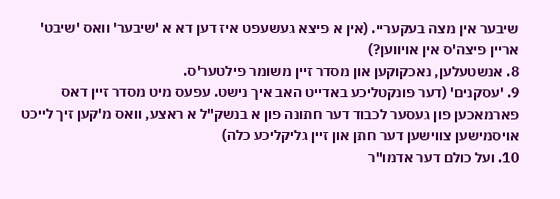שיבער אין מצה בעקעריי. (אין א פיצא געשעפט איז דען דא א 'שיבער' וואס 'שיבט' אריין פיצה'ס אין אויווען?)
8. אנשטעלען, נאכקוקען און מסדר זיין משומר פילטער'ס.
9. 'עסקנים' (דער פונקטליכע באדייט האב איך נישט. עפעס מיט מסדר זיין דאס פארמאכען פון געסער לכבוד דער חתונה פון א בנשק"ל א ראצע, וואס מ'קען זיך לייכט אויסמישען צווישען דער חתן און זיין גליקליכע כלה)
10. ועל כולם דער אדמו"ר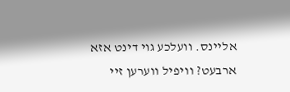אליינס. וועלכע גוי דינט אזא ארבעט? וויפיל ווערען זיי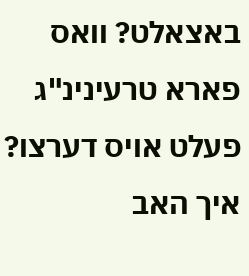באצאלט? וואס פארא טרעינינ"ג פעלט אויס דערצו? איך האב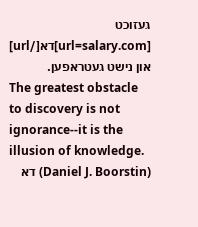געזוכט [url=salary.com]דא[/url] און נישט געטראפען.
The greatest obstacle to discovery is not ignorance--it is the illusion of knowledge.
(Daniel J. Boorstin) דא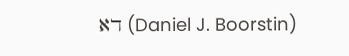(Daniel J. Boorstin) דא